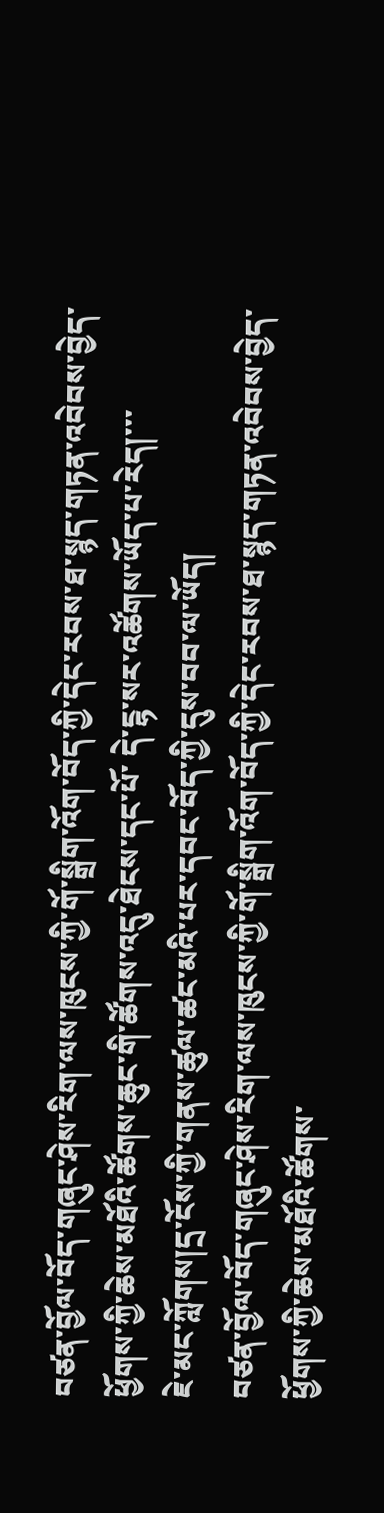བཙན་བྱོལ་བོད་གཞུང་ཤེས་རིག་ལས་ཁུངས་ཀྱི་གོ་སྒྲིག་འོག་བོད་ཀྱི་དེང་རབས་ཐ་སྙད་གཏན་འབེབས་བྱེད་ཕྱོགས་ཀྱི་ཆེས་མཐོའི་ཚོགས་ཆུང་གི་ཚོགས་འདུ་ཐེངས་དང་པོ་ དེ་ངྷ་སར་འཚོགས་ཡོད་པ་རེད།་་་
ཇེ་མང་ཀློགས།དྲ་ངོས་ཀྱི་གནས་ཚུལ་ཚང་མའི་པར་དབང་བོད་ཀྱི་དུས་བབ་ལ་ཡོད།
བཙན་བྱོལ་བོད་གཞུང་ཤེས་རིག་ལས་ཁུངས་ཀྱི་གོ་སྒྲིག་འོག་བོད་ཀྱི་དེང་རབས་ཐ་སྙད་གཏན་འབེབས་བྱེད་ཕྱོགས་ཀྱི་ཆེས་མཐོའི་ཚོགས་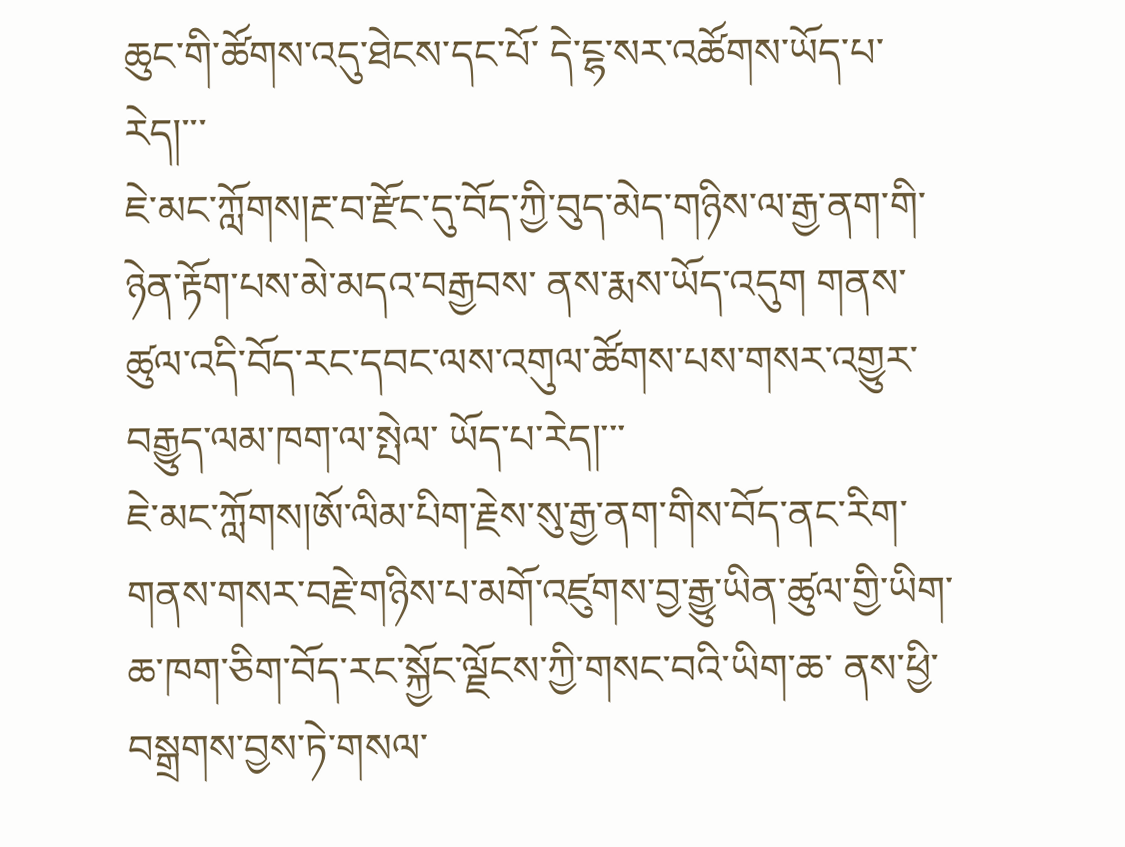ཆུང་གི་ཚོགས་འདུ་ཐེངས་དང་པོ་ དེ་ངྷ་སར་འཚོགས་ཡོད་པ་རེད།་་་
ཇེ་མང་ཀློགས།རྔ་བ་རྫོང་དུ་བོད་ཀྱི་བུད་མེད་གཉིས་ལ་རྒྱ་ནག་གི་ཉེན་རྟོག་པས་མེ་མདའ་བརྒྱབས་ ནས་རྨས་ཡོད་འདུག གནས་ཚུལ་འདི་བོད་རང་དབང་ལས་འགུལ་ཚོགས་པས་གསར་འགྱུར་བརྒྱུད་ལམ་ཁག་ལ་སྤེལ་ ཡོད་པ་རེད།་་་
ཇེ་མང་ཀློགས།ཨོ་ལིམ་པིག་རྗེས་སུ་རྒྱ་ནག་གིས་བོད་ནང་རིག་གནས་གསར་བརྗེ་གཉིས་པ་མགོ་འཛུགས་བྱ་རྒྱུ་ཡིན་ཚུལ་གྱི་ཡིག་ཆ་ཁག་ཅིག་བོད་རང་སྐྱོང་ལྗོངས་ཀྱི་གསང་བའི་ཡིག་ཆ་ ནས་ཕྱི་བསྒྲགས་བྱས་ཏེ་གསལ་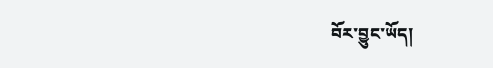བོར་བྱུང་ཡོད།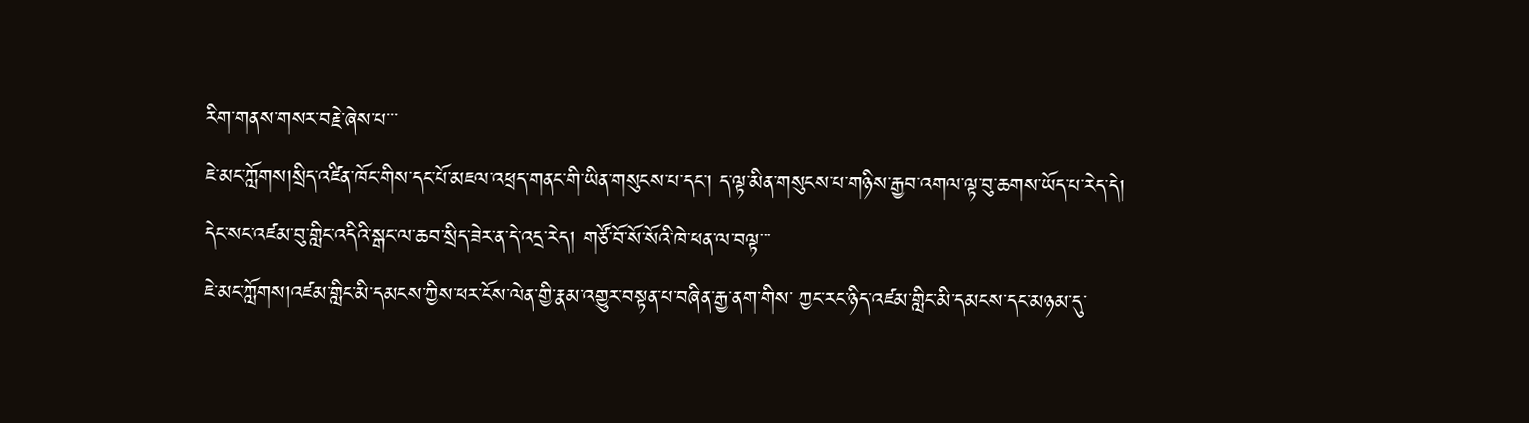རིག་གནས་གསར་བརྗེ་ཞེས་པ་་་
ཇེ་མང་ཀློགས།སྲིད་འཛིན་ཁོང་གིས་དང་པོ་མཇལ་འཕྲད་གནང་གི་ཡིན་གསུངས་པ་དང་། ད་ལྟ་མིན་གསུངས་པ་གཉིས་རྒྱབ་འགལ་ལྟ་བུ་ཆགས་ཡོད་པ་རེད་དེ། དེང་སང་འཛམ་བུ་གླིང་འདིའི་སྒང་ལ་ཆབ་སྲིད་ཟེར་ན་དེ་འདྲ་རེད། གཙོ་བོ་སོ་སོའི་ཁེ་ཕན་ལ་བལྟ་་་
ཇེ་མང་ཀློགས།འཛམ་གླིང་མི་དམངས་ཀྱིས་ཕར་ངོས་ལེན་གྱི་རྣམ་འགྱུར་བསྟན་པ་བཞིན་རྒྱ་ནག་གིས་ ཀྱང་རང་ཉིད་འཛམ་གླིང་མི་དམངས་དང་མཉམ་དུ་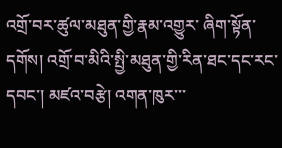འགྲོ་བར་ཚུལ་མཐུན་གྱི་རྣམ་འགྱུར་ ཞིག་སྟོན་དགོས། འགྲོ་བ་མིའི་སྤྱི་མཐུན་གྱི་རིན་ཐང་དང་རང་དབང་། མཛའ་བརྩེ། འགན་ཁུར་་་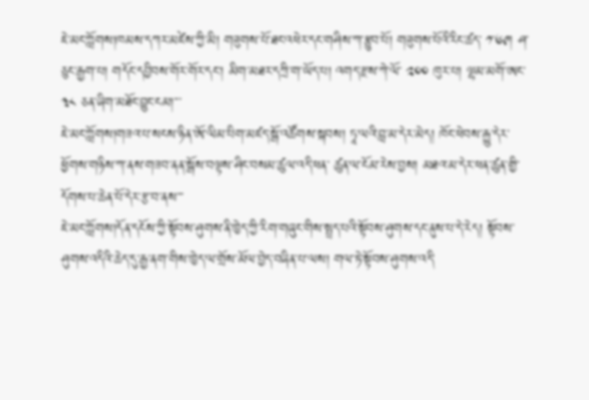ཇེ་མང་ཀློགས།ཁམས་དཀར་མཛེས་ཀྱི་མི། གཟུགས་པོ་ཐང་འཕེར་དང་གཤིས་ཀ་རྩུབ་པོ། གཟུགས་པོའི་རིང་ཚད་ ༡་༦༩། ཤ་ཅུང་རྒྱག་པ། གདོང་དབྱིབས་གོར་གོར་དང་། མིག་མཐར་དཀྲི་ག་ཡོད་པ། འགད་རྫས་ཀེ་ལོ་ ༢༠༠ ཁུར་པ། ལྷམ་མགོ་ཨང་ ༣༨ ཅན་ཞིག་མཐོང་བྱུང་ངམ།་་་
ཇེ་མང་ཀློགས།གཟའ་པ་སངས་ཉིན་ཨོ་ལིམ་པིག་མཛད་སྒོ་འཚོགས་སྐབས། ཏཱ་ལའི་བླ་མ་དེར་མེད། ཁོང་ཕེབས་རྒྱུ་དེར་ཕྱོགས་གཉིས་ཀ་ནས་གཟབ་ནན་སྒོས་བལྟས་ཤིང་བསམ་ཚུལ་འདི་ཕན་ ཚུན་ལ་ངོམ་རེས་བྱས། མཐའ་མ་དེར་ཕན་ཚུན་གྱི་དོགས་པ་ཆེན་པོ་དེར་རྩ་བ་ནས་་་
ཇེ་མང་ཀློགས།དོན་དངོས་ཀྱི་སྟོབས་ཤུགས་ནི་ཁྱེད་ཀྱི་རིག་གཞུང་གིས་སྤྲད་པའི་སྟོབས་ཤུགས་དང་ནུས་པ་དེ་རེད། སྟོབས་ཤུགས་འདིའི་ཆེད་དུ་རྒྱ་ནག་གིས་ཁྱེད་ལ་གྲོས་མོལ་བྱེད་བཞིན་པ་ལས། གལ་ཏེ་སྟོབས་ཤུགས་འདི་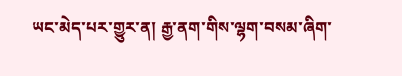ཡང་མེད་པར་གྱུར་ན། རྒྱ་ནག་གིས་ལྷག་བསམ་ཞིག་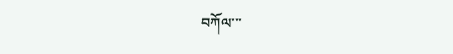བཀོལ་་་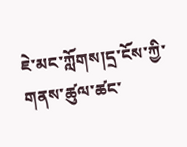ཇེ་མང་ཀློགས།དྲ་ངོས་ཀྱི་གནས་ཚུལ་ཚང་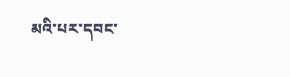མའི་པར་དབང་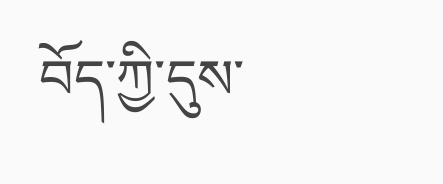བོད་ཀྱི་དུས་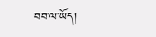བབ་ལ་ཡོད།